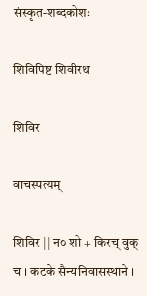संस्कृत-शब्दकोशः

शिविपिष्ट शिवीरथ

शिविर

वाचस्पत्यम्

शिविर || न० शो + किरच् वुक् च । कटके सैन्यनिवासस्थाने ।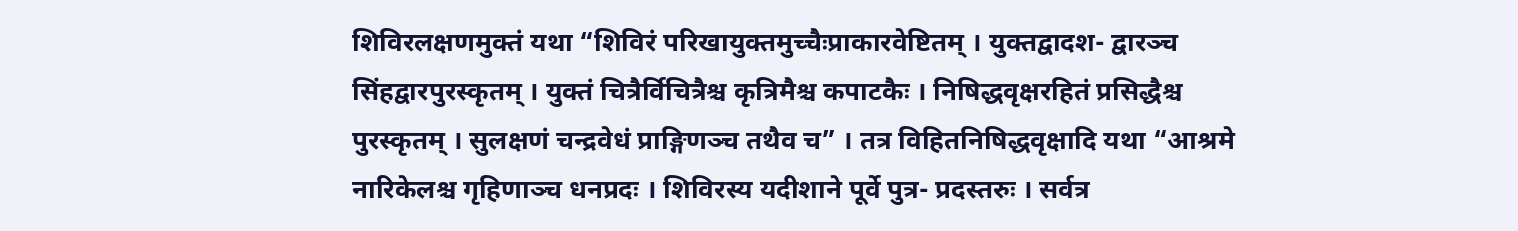शिविरलक्षणमुक्तं यथा “शिविरं परिखायुक्तमुच्चैःप्राकारवेष्टितम् । युक्तद्वादश- द्वारञ्च सिंहद्वारपुरस्कृतम् । युक्तं चित्रैर्विचित्रैश्च कृत्रिमैश्च कपाटकैः । निषिद्धवृक्षरहितं प्रसिद्धैश्च पुरस्कृतम् । सुलक्षणं चन्द्रवेधं प्राङ्गिणञ्च तथैव च” । तत्र विहितनिषिद्धवृक्षादि यथा “आश्रमे नारिकेलश्च गृहिणाञ्च धनप्रदः । शिविरस्य यदीशाने पूर्वे पुत्र- प्रदस्तरुः । सर्वत्र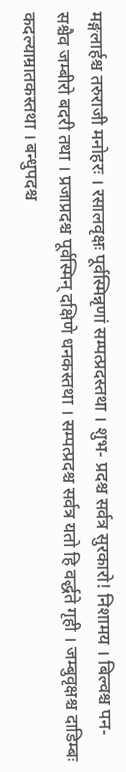मङ्गलार्हश्च तरुराजी मनोहरः । रसालवृक्षः पूर्वस्मिन्नृणां सम्पत्प्रदस्तथा । शुभ- प्रदश्च सर्वत्र सुरकारो! निशामय । बिल्वश्च पन- सश्चैव जम्बीरो बदरी तथा । प्रजाप्रदश्च पूर्वस्मिन् दक्षिणे धनकस्तथा । सम्पत्प्रदश्च सर्वत्र यतो हि वर्द्धते गृही । जम्बुवृक्षश्च दाडिम्बः कदल्याम्रातकस्तथा । बन्धुपदश्च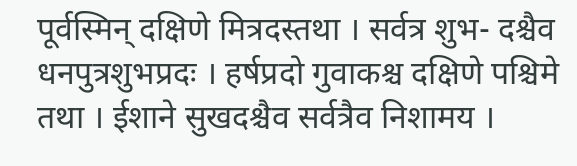पूर्वस्मिन् दक्षिणे मित्रदस्तथा । सर्वत्र शुभ- दश्चैव धनपुत्रशुभप्रदः । हर्षप्रदो गुवाकश्च दक्षिणे पश्चिमे तथा । ईशाने सुखदश्चैव सर्वत्रैव निशामय ।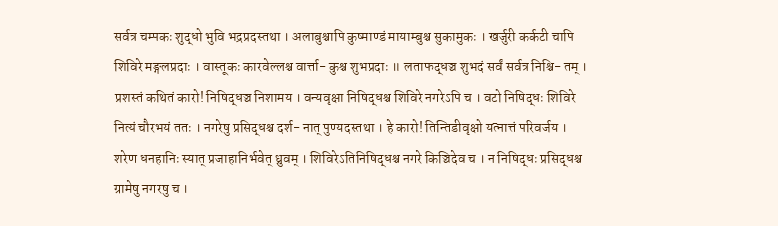सर्वत्र चम्पकः शुद्धो भुवि भद्रप्रदस्तथा । अलाबुश्चापि कुष्माण्डं मायाम्बुश्च सुकामुकः । खर्जुरी कर्कटी चापि शिविरे मङ्गलप्रदाः । वास्तूकः कारवेल्लश्च वार्त्ता- कुश्च शुभप्रदाः ॥ लताफद्धञ्च शुभदं सर्वं सर्वत्र निश्चि- तम् । प्रशस्तं कथितं कारो! निषिद्धञ्च निशामय । वन्यवृक्षा निषिद्धश्च शिविरे नगरेऽपि च । वटो निषिद्धः शिविरे नित्यं चौरभयं ततः । नगरेषु प्रसिद्धश्च दर्श- नात् पुण्यदस्तथा । हे कारो! तिन्तिडीवृक्षो यत्नात्तं परिवर्जय । शरेण धनहानिः स्यात् प्रजाहानिर्भवेत् ध्रुवम् । शिविरेऽतिनिषिद्धश्च नगरे किञ्चिदेव च । न निषिद्धः प्रसिद्धश्च ग्रामेषु नगरषु च ।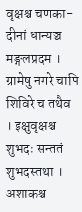वृक्षश्च चणका- दीनां धान्यञ्च मङ्गलप्रदम । ग्रामेषु नगरे चापि शिविरे च तथैव । इक्षुवृक्षश्च शुभदः सन्ततं शुभदस्तथा । अशाकश्च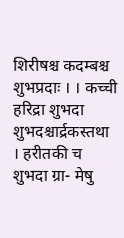शिरीषश्च कदम्बश्च शुभप्रदाः । । कच्ची हरिद्रा शुभदा शुभदश्चार्द्रकस्तथा । हरीतकी च शुभदा ग्रा- मेषु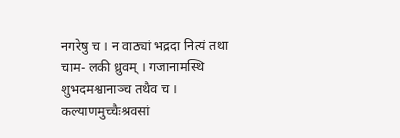नगरेषु च । न वाठ्यां भद्रदा नित्यं तथा चाम- लकी ध्रुवम् । गजानामस्थि शुभदमश्वानाञ्च तथैव च । कल्याणमुच्चैःश्रवसां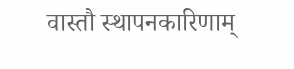वास्तौ स्थापनकारिणाम्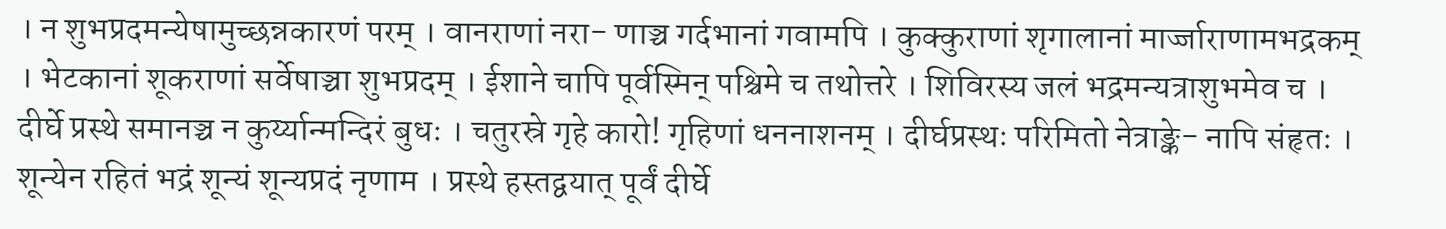। न शुभप्रदमन्येषामुच्छन्नकारणं परम् । वानराणां नरा- णाञ्च गर्दभानां गवामपि । कुक्कुराणां शृगालानां मार्ज्जाराणामभद्रकम् । भेटकानां शूकराणां सर्वेषाञ्चा शुभप्रदम् । ईशाने चापि पूर्वस्मिन् पश्चिमे च तथोत्तरे । शिविरस्य जलं भद्रमन्यत्राशुभमेव च । दीर्घे प्रस्थे समानञ्च न कुर्य्यान्मन्दिरं बुधः । चतुरस्रे गृहे कारो! गृहिणां धननाशनम् । दीर्घप्रस्थः परिमितो नेत्राङ्के- नापि संहृतः । शून्येन रहितं भद्रं शून्यं शून्यप्रदं नृणाम । प्रस्थे हस्तद्वयात् पूर्वं दीर्घे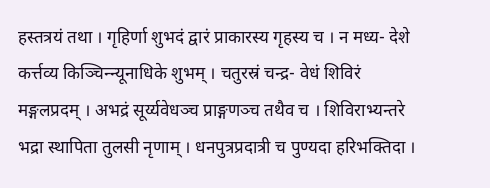हस्तत्रयं तथा । गृहिर्णा शुभदं द्वारं प्राकारस्य गृहस्य च । न मध्य- देशे कर्त्तव्य किञ्चिन्न्यूनाधिके शुभम् । चतुरस्रं चन्द्र- वेधं शिविरं मङ्गलप्रदम् । अभद्रं सूर्य्यवेधञ्च प्राङ्गणञ्च तथैव च । शिविराभ्यन्तरे भद्रा स्थापिता तुलसी नृणाम् । धनपुत्रप्रदात्री च पुण्यदा हरिभक्तिदा ।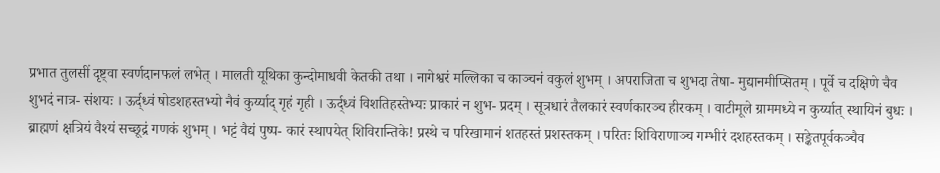प्रभात तुलसीं दृष्ट्वा स्वर्णदानफलं लभेत् । मालती यूथिका कुन्दोमाधवी केतकी तथा । नागेश्वरं मल्लिका च काञ्चनं वकुलं शुभम् । अपराजिता च शुभदा तेषा- मुद्यानमीप्सितम् । पूर्वे च दक्षिणे चैव शुभदं नात्र- संशयः । ऊर्द्ध्वं षोडशहस्तभ्यो नैवं कुर्य्याद् गृहं गृही । ऊर्द्ध्वं विशतिहस्तेभ्यः प्राकारं न शुभ- प्रदम् । सूत्रधारं तैलकारं स्वर्णकारञ्च हीरकम् । वाटीमूले ग्राममध्ये न कुर्य्यात् स्थायिनं बुधः । ब्राह्मणं क्षत्रियं वैश्यं सच्छूद्रं गणकं शुभम् । भट्टं वैद्यं पुष्प- कारं स्थापयेत् शिविरान्तिके! प्रस्थे च परिखामानं शतहस्तं प्रशस्तकम् । परितः शिविराणाञ्च गम्भीरं दशहस्तकम् । सङ्केतपूर्वकञ्चैव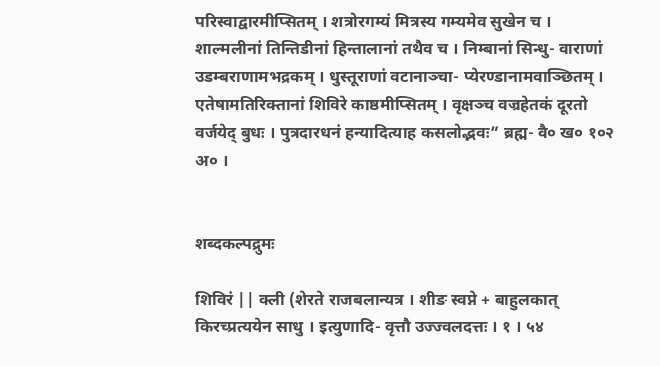परिस्वाद्वारमीप्सितम् । शत्रोरगम्यं मित्रस्य गम्यमेव सुखेन च । शाल्मलीनां तिन्तिडीनां हिन्तालानां तथैव च । निम्बानां सिन्धु- वाराणां उडम्बराणामभद्रकम् । धुस्तूराणां वटानाञ्चा- प्येरण्डानामवाञ्छितम् । एतेषामतिरिक्तानां शिविरे काष्ठमीप्सितम् । वृक्षञ्च वज्रहेतकं दूरतो वर्जयेद् बुधः । पुत्रदारधनं हन्यादित्याह कसलोद्भवः” ब्रह्म- वै० ख० १०२ अ० ।


शब्दकल्पद्रुमः

शिविरं || क्ली (शेरते राजबलान्यत्र । शीङ स्वप्ने + बाहुलकात् किरच्प्रत्ययेन साधु । इत्युणादि- वृत्तौ उज्ज्वलदत्तः । १ । ५४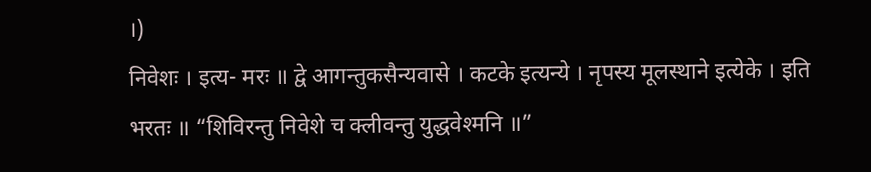।)
निवेशः । इत्य- मरः ॥ द्वे आगन्तुकसैन्यवासे । कटके इत्यन्ये । नृपस्य मूलस्थाने इत्येके । इति भरतः ॥ “शिविरन्तु निवेशे च क्लीवन्तु युद्धवेश्मनि ॥”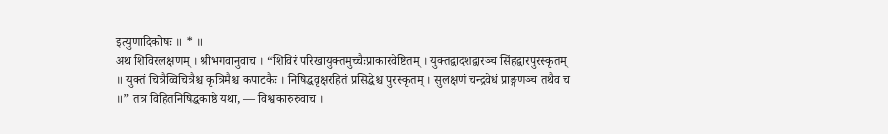इत्युणादिकोषः ॥ * ॥
अथ शिविरलक्षणम् । श्रीभगवानुवाच । “शिविरं परिखायुक्तमुच्चैःप्राकारवेष्टितम् । युक्तद्वादशद्वारञ्च सिंहद्वारपुरस्कृतम् ॥ युक्तं चित्रैव्विचित्रैश्च कृत्रिमैश्च कपाटकैः । निषिद्धवृक्षरहितं प्रसिद्धेश्च पुरस्कृतम् । सुलक्षणं चन्द्रवेधं प्राङ्गणञ्च तथैव च ॥” तत्र विहितनिषिद्धकाष्ठे यथा, — विश्वकारुरुवाच ।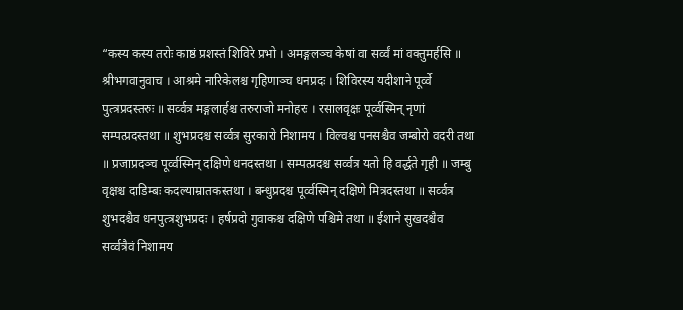“कस्य कस्य तरोः काष्ठं प्रशस्तं शिविरे प्रभो । अमङ्गलञ्च केषां वा सर्व्वं मां वक्तुमर्हसि ॥ श्रीभगवानुवाच । आश्रमे नारिकेलश्च गृहिणाञ्च धनप्रदः । शिविरस्य यदीशाने पूर्व्वे पुत्त्रप्रदस्तरुः ॥ सर्व्वत्र मङ्गलार्हश्च तरुराजो मनोहरः । रसालवृक्षः पूर्व्वस्मिन् नृणां सम्पत्प्रदस्तथा ॥ शुभप्रदश्च सर्व्वत्र सुरकारो निशामय । विल्वश्च पनसश्चैव जम्बोरो वदरी तथा ॥ प्रजाप्रदञ्च पूर्व्वस्मिन् दक्षिणे धनदस्तथा । सम्पत्प्रदश्च सर्व्वत्र यतो हि वर्द्धते गृही ॥ जम्बु वृक्षश्च दाडिम्बः कदल्याम्रातकस्तथा । बन्धुप्रदश्च पूर्व्वस्मिन् दक्षिणे मित्रदस्तथा ॥ सर्व्वत्र शुभदश्चैव धनपुत्त्रशुभप्रदः । हर्षप्रदो गुवाकश्च दक्षिणे पश्चिमे तथा ॥ ईशाने सुखदश्चैव सर्व्वत्रैवं निशामय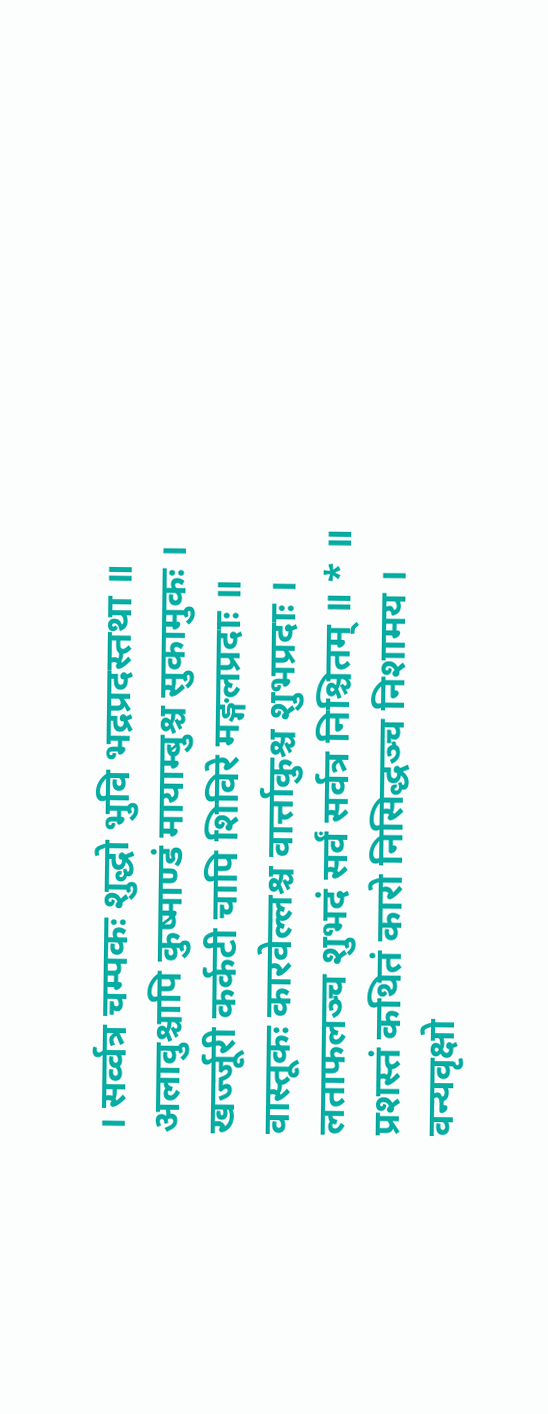। सर्व्वत्र चम्पकः शुद्धो भुवि भद्रप्रदस्तथा ॥ अलावुश्चापि कुष्माण्डं मायाम्बुश्च सुकामुकः । खर्ज्जूरी कर्कटी चापि शिविरे मङ्गलप्रदाः ॥ वास्तूकः कारवेल्लश्च वार्त्ताकुश्च शुभप्रदाः । लताफलञ्च शुभदं सर्वं सर्वत्र निश्चितम् ॥ * ॥
प्रशस्तं कथितं कारो निसिद्धञ्च निशामय । वन्यवृक्षो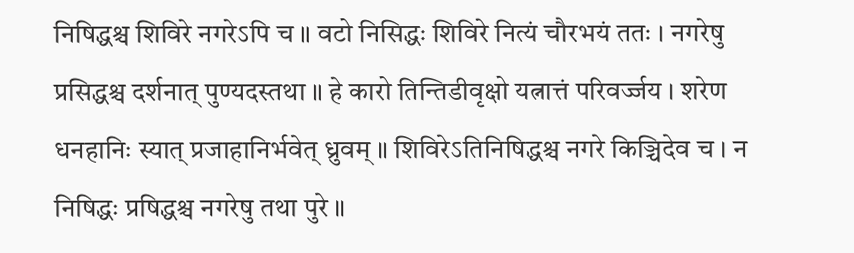निषिद्धश्च शिविरे नगरेऽपि च ॥ वटो निसिद्धः शिविरे नित्यं चौरभयं ततः । नगरेषु प्रसिद्धश्च दर्शनात् पुण्यदस्तथा ॥ हे कारो तिन्तिडीवृक्षो यत्नात्तं परिवर्ज्जय । शरेण धनहानिः स्यात् प्रजाहानिर्भवेत् ध्रुवम् ॥ शिविरेऽतिनिषिद्धश्च नगरे किञ्चिदेव च । न निषिद्धः प्रषिद्धश्च नगरेषु तथा पुरे ॥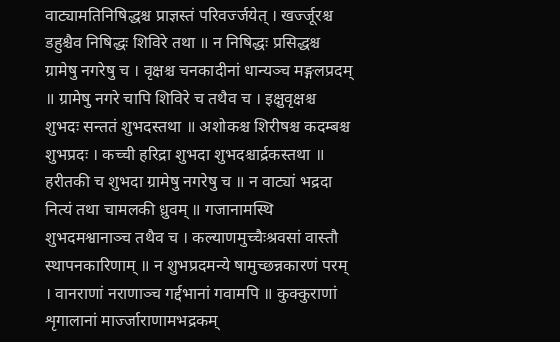वाट्यामतिनिषिद्धश्च प्राज्ञस्तं परिवर्ज्जयेत् । खर्ज्जूरश्च डहुश्चैव निषिद्धः शिविरे तथा ॥ न निषिद्धः प्रसिद्धश्च ग्रामेषु नगरेषु च । वृक्षश्च चनकादीनां धान्यञ्च मङ्गलप्रदम् ॥ ग्रामेषु नगरे चापि शिविरे च तथैव च । इक्षुवृक्षश्च शुभदः सन्ततं शुभदस्तथा ॥ अशोकश्च शिरीषश्च कदम्बश्च शुभप्रदः । कच्ची हरिद्रा शुभदा शुभदश्चार्द्रकस्तथा ॥ हरीतकी च शुभदा ग्रामेषु नगरेषु च ॥ न वाट्यां भद्रदा नित्यं तथा चामलकी ध्रुवम् ॥ गजानामस्थि शुभदमश्वानाञ्च तथैव च । कल्याणमुच्चैःश्रवसां वास्तौ स्थापनकारिणाम् ॥ न शुभप्रदमन्ये षामुच्छन्नकारणं परम् । वानराणां नराणाञ्च गर्द्दभानां गवामपि ॥ कुक्कुराणां शृगालानां मार्ज्जाराणामभद्रकम्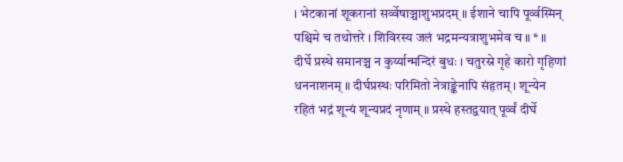। भेटकानां शूकरानां सर्व्वेषाञ्चाशुभप्रदम् ॥ ईशाने चापि पूर्व्वस्मिन् पश्चिमे च तथोत्तरे । शिविरस्य जलं भद्रमन्यत्राशुभमेव च ॥ * ॥
दीर्घे प्रस्थे समानञ्च न कुर्य्यान्मन्दिरं बुधः । चतुरस्रे गृहे कारो गृहिणां धननाशनम् ॥ दीर्घप्रस्थः परिमितो नेत्राङ्केनापि संहृतम् । शून्येन रहितं भद्रं शून्यं शून्यप्रदं नृणाम् ॥ प्रस्थे हस्तद्वयात् पूर्व्वं दीर्घे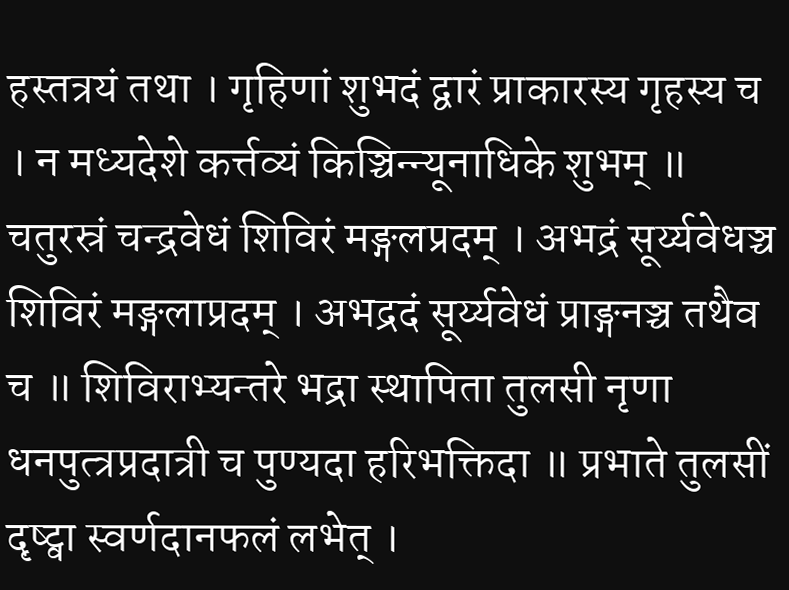हस्तत्रयं तथा । गृहिणां शुभदं द्वारं प्राकारस्य गृहस्य च । न मध्यदेशे कर्त्तव्यं किञ्चिन्न्यूनाधिके शुभम् ॥ चतुरस्रं चन्द्रवेधं शिविरं मङ्गलप्रदम् । अभद्रं सूर्य्यवेधञ्च शिविरं मङ्गलाप्रदम् । अभद्रदं सूर्य्यवेधं प्राङ्गनञ्च तथैव च ॥ शिविराभ्यन्तरे भद्रा स्थापिता तुलसी नृणा धनपुत्त्रप्रदात्री च पुण्यदा हरिभक्तिदा ॥ प्रभाते तुलसीं दृष्ट्वा स्वर्णदानफलं लभेत् ।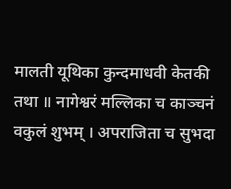मालती यूथिका कुन्दमाधवी केतकी तथा ॥ नागेश्वरं मल्लिका च काञ्चनं वकुलं शुभम् । अपराजिता च सुभदा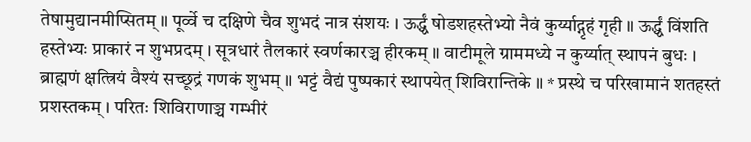तेषामुद्यानमीप्सितम् ॥ पूर्व्वे च दक्षिणे चैव शुभदं नात्र संशयः । ऊर्द्ध्वं षोडशहस्तेभ्यो नैवं कुर्य्याद्गृहं गृही ॥ ऊर्द्ध्वं विंशति हस्तेभ्यः प्राकारं न शुभप्रदम् । सूत्रधारं तैलकारं स्वर्णकारञ्च हीरकम् ॥ वाटीमूले ग्राममध्ये न कुर्य्यात् स्थापनं बुधः । ब्राह्मणं क्षत्त्रियं वैश्यं सच्छूद्रं गणकं शुभम् ॥ भट्टं वैद्यं पुष्पकारं स्थापयेत् शिविरान्तिके ॥ * प्रस्थे च परिखामानं शतहस्तं प्रशस्तकम् । परितः शिविराणाञ्च गम्भीरं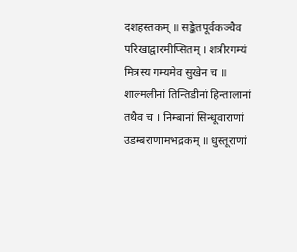दशहस्तकम् ॥ सङ्केतपूर्वकञ्चैव परिखाद्वारमीप्सितम् । शत्रीरगम्यं मित्रस्य गम्यमेव सुखेन च ॥ शाल्मलीनां तिन्तिडीनां हिन्तालानां तथैव च । निम्बानां सिन्धूवाराणां उडम्बराणामभद्रकम् ॥ धुस्तूराणां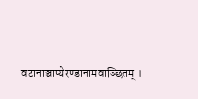वटानाञ्चाप्येरण्डानामवाञ्छितम् ।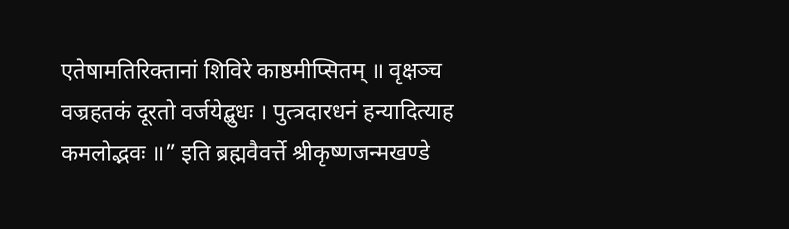एतेषामतिरिक्तानां शिविरे काष्ठमीप्सितम् ॥ वृक्षञ्च वज्रहतकं दूरतो वर्जयेद्बुधः । पुत्त्रदारधनं हन्यादित्याह कमलोद्भवः ॥” इति ब्रह्मवैवर्त्ते श्रीकृष्णजन्मखण्डे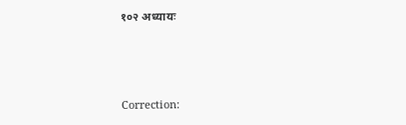१०२ अध्यायः



Correction: